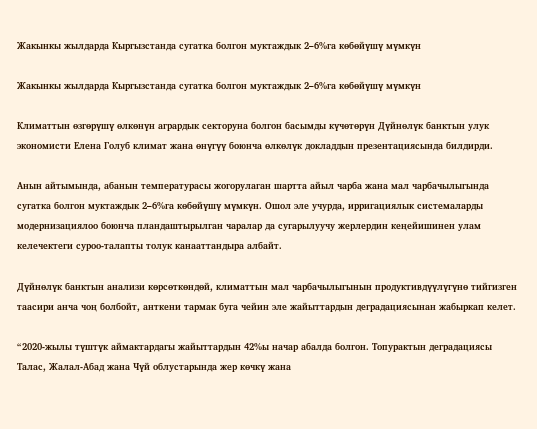Жакынкы жылдарда Кыргызстанда сугатка болгон муктаждык 2–6%га көбөйүшү мүмкүн

Жакынкы жылдарда Кыргызстанда сугатка болгон муктаждык 2–6%га көбөйүшү мүмкүн

Климаттын өзгөрүшү өлкөнүн агрардык секторуна болгон басымды күчөтөрүн Дүйнөлүк банктын улук экономисти Елена Голуб климат жана өнүгүү боюнча өлкөлүк докладдын презентациясында билдирди.

Анын айтымында, абанын температурасы жогорулаган шартта айыл чарба жана мал чарбачылыгында сугатка болгон муктаждык 2–6%га көбөйүшү мүмкүн. Ошол эле учурда, ирригациялык системаларды модернизациялоо боюнча пландаштырылган чаралар да сугарылуучу жерлердин кеңейишинен улам келечектеги суроо-талапты толук канааттандыра албайт.

Дүйнөлүк банктын анализи көрсөткөндөй, климаттын мал чарбачылыгынын продуктивдүүлүгүнө тийгизген таасири анча чоң болбойт, анткени тармак буга чейин эле жайыттардын деградациясынан жабыркап келет.

“2020-жылы түштүк аймактардагы жайыттардын 42%ы начар абалда болгон. Топурактын деградациясы Талас, Жалал-Абад жана Чүй облустарында жер көчкү жана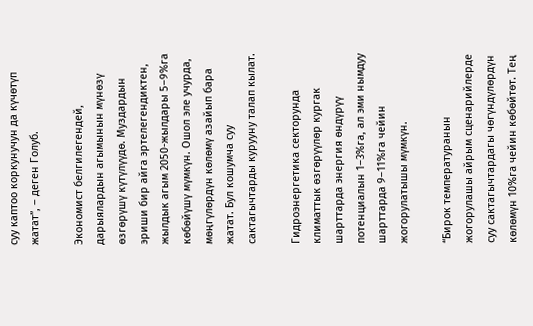суу каптоо коркунучун да күчөтүп жатат”, – деген Голуб.

Экономист белгилегендей, дарыялардын агымынын мүнөзү өзгөрүшү күтүлүүдө. Муздардын эриши бир айга эртелегендиктен, жылдык агым 2050-жылдары 5–9%га көбөйүшү мүмкүн. Ошол эле учурда, мөңгүлөрдүн көлөмү азайып бара жатат. Бул кошумча суу сактагычтарды курууну талап кылат.

Гидроэнергетика секторунда климаттык өзгөрүүлөр кургак шарттарда энергия өндүрүү потенциалын 1–3%га, ал эми нымдуу шарттарда 9–11%га чейин жогорулатышы мүмкүн.

“Бирок температуранын жогорулашы айрым сценарийлерде суу сактагычтардагы чөгүндүлөрдүн көлөмүн 10%га чейин көбөйтөт. Тең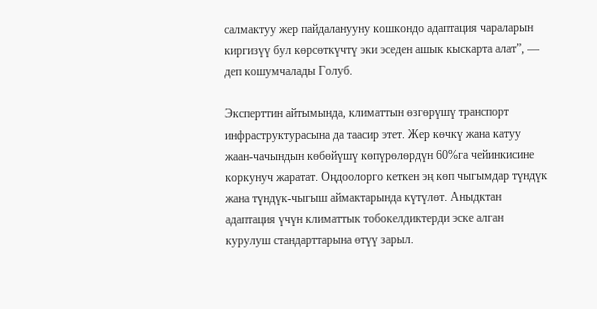салмактуу жер пайдаланууну кошкондо адаптация чараларын киргизүү бул көрсөткүчтү эки эседен ашык кыскарта алат”, — деп кошумчалады Голуб.

Эксперттин айтымында, климаттын өзгөрүшү транспорт инфраструктурасына да таасир этет. Жер көчкү жана катуу жаан-чачындын көбөйүшү көпүрөлөрдүн 60%га чейинкисине коркунуч жаратат. Оңдоолорго кеткен эң көп чыгымдар түндүк жана түндүк-чыгыш аймактарында күтүлөт. Аныдктан адаптация үчүн климаттык тобокелдиктерди эске алган курулуш стандарттарына өтүү зарыл.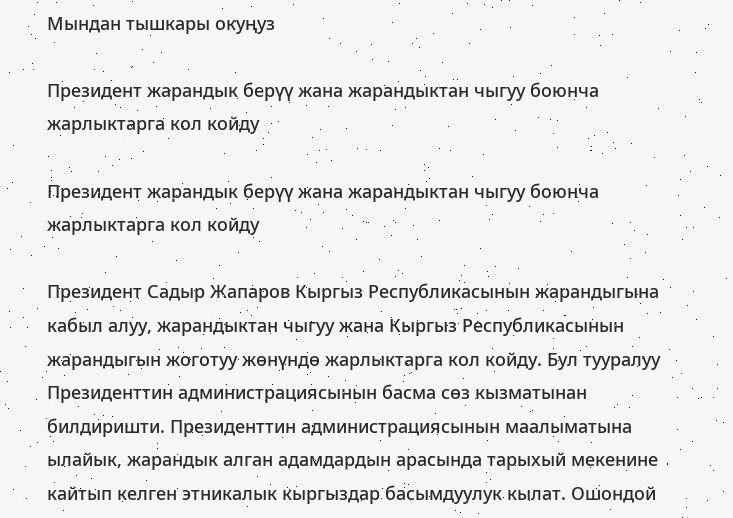Мындан тышкары окуңуз

Президент жарандык берүү жана жарандыктан чыгуу боюнча жарлыктарга кол койду

Президент жарандык берүү жана жарандыктан чыгуу боюнча жарлыктарга кол койду

Президент Садыр Жапаров Кыргыз Республикасынын жарандыгына кабыл алуу, жарандыктан чыгуу жана Кыргыз Республикасынын жарандыгын жоготуу жөнүндө жарлыктарга кол койду. Бул тууралуу Президенттин администрациясынын басма сөз кызматынан билдиришти. Президенттин администрациясынын маалыматына ылайык, жарандык алган адамдардын арасында тарыхый мекенине кайтып келген этникалык кыргыздар басымдуулук кылат. Ошондой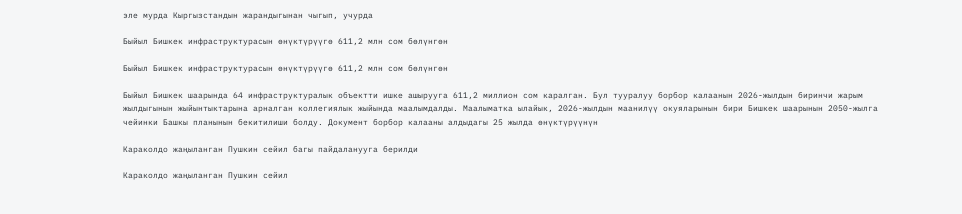эле мурда Кыргызстандын жарандыгынан чыгып, учурда

Быйыл Бишкек инфраструктурасын өнүктүрүүгө 611,2 млн сом бөлүнгөн

Быйыл Бишкек инфраструктурасын өнүктүрүүгө 611,2 млн сом бөлүнгөн

Быйыл Бишкек шаарында 64 инфраструктуралык объектти ишке ашырууга 611,2 миллион сом каралган. Бул тууралуу борбор калаанын 2026-жылдын биринчи жарым жылдыгынын жыйынтыктарына арналган коллегиялык жыйында маалымдалды. Маалыматка ылайык, 2026-жылдын маанилүү окуяларынын бири Бишкек шаарынын 2050-жылга чейинки Башкы планынын бекитилиши болду. Документ борбор калааны алдыдагы 25 жылда өнүктүрүүнүн

Караколдо жаңыланган Пушкин сейил багы пайдаланууга берилди

Караколдо жаңыланган Пушкин сейил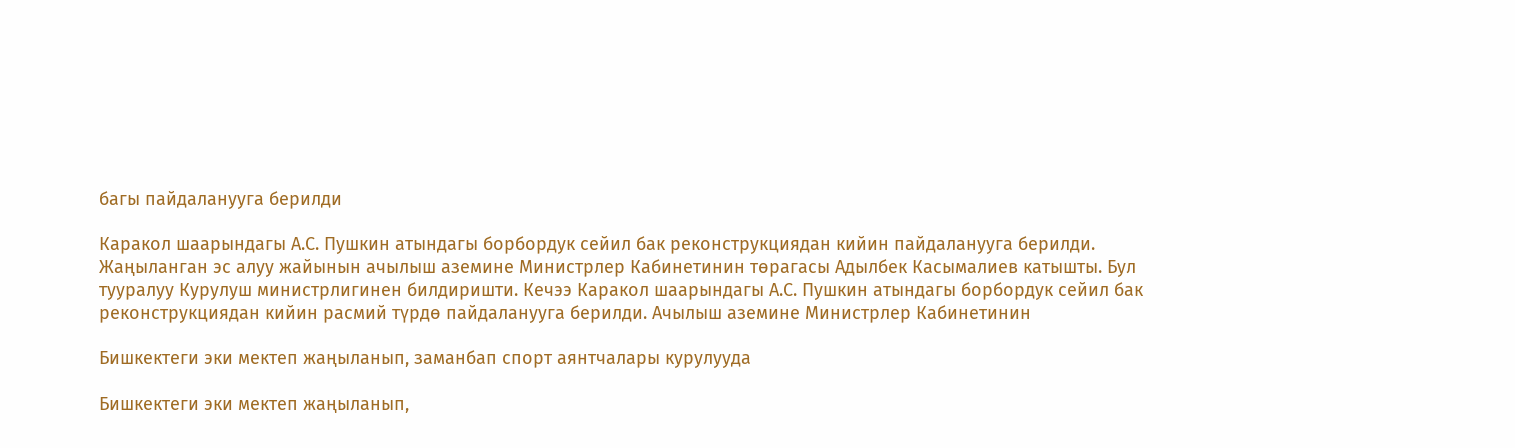багы пайдаланууга берилди

Каракол шаарындагы А.С. Пушкин атындагы борбордук сейил бак реконструкциядан кийин пайдаланууга берилди. Жаңыланган эс алуу жайынын ачылыш аземине Министрлер Кабинетинин төрагасы Адылбек Касымалиев катышты. Бул тууралуу Курулуш министрлигинен билдиришти. Кечээ Каракол шаарындагы А.С. Пушкин атындагы борбордук сейил бак реконструкциядан кийин расмий түрдө пайдаланууга берилди. Ачылыш аземине Министрлер Кабинетинин

Бишкектеги эки мектеп жаңыланып, заманбап спорт аянтчалары курулууда

Бишкектеги эки мектеп жаңыланып,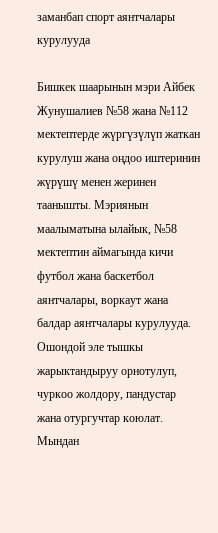заманбап спорт аянтчалары курулууда

Бишкек шаарынын мэри Айбек Жунушалиев №58 жана №112 мектептерде жүргүзүлүп жаткан курулуш жана оңдоо иштеринин жүрүшү менен жеринен таанышты. Мэриянын маалыматына ылайык, №58 мектептин аймагында кичи футбол жана баскетбол аянтчалары, воркаут жана балдар аянтчалары курулууда. Ошондой эле тышкы жарыктандыруу орнотулуп, чуркоо жолдору, пандустар жана отургучтар коюлат. Мындан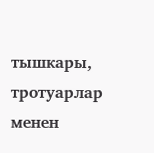тышкары, тротуарлар менен